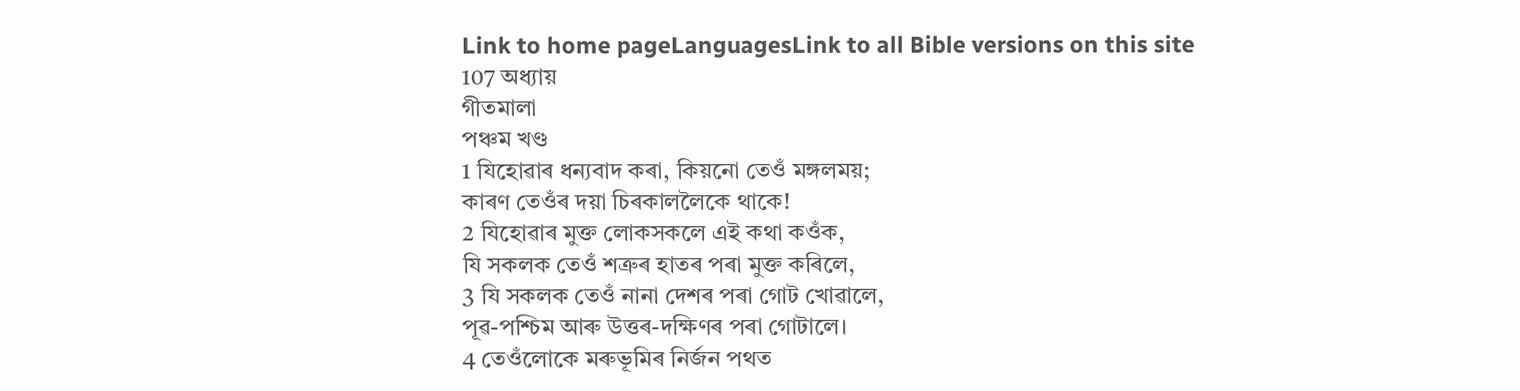Link to home pageLanguagesLink to all Bible versions on this site
107 অধ্যায়
গীতমালা
পঞ্চম খণ্ড
1 যিহোৱাৰ ধন্যবাদ কৰা, কিয়নো তেওঁ মঙ্গলময়;
কাৰণ তেওঁৰ দয়া চিৰকাললৈকে থাকে!
2 যিহোৱাৰ মুক্ত লোকসকলে এই কথা কওঁক,
যি সকলক তেওঁ শত্রুৰ হাতৰ পৰা মুক্ত কৰিলে,
3 যি সকলক তেওঁ নানা দেশৰ পৰা গোট খোৱালে,
পূৱ-পশ্চিম আৰু উত্তৰ-দক্ষিণৰ পৰা গোটালে।
4 তেওঁলোকে মৰুভূমিৰ নিৰ্জন পথত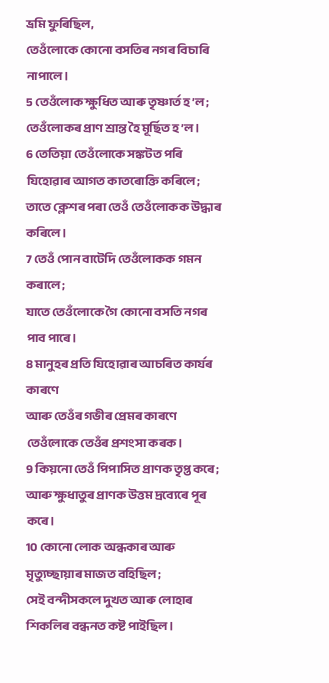ভ্ৰমি ফুৰিছিল,
তেওঁলোকে কোনো বসতিৰ নগৰ বিচাৰি নাপালে।
5 তেওঁলোক ক্ষুধিত আৰু তৃষ্ণার্ত হ’ল;
তেওঁলোকৰ প্ৰাণ শ্রান্ত হৈ মূর্ছিত হ’ল।
6 তেতিয়া তেওঁলোকে সঙ্কটত পৰি যিহোৱাৰ আগত কাতৰোক্তি কৰিলে;
তাতে ক্লেশৰ পৰা তেওঁ তেওঁলোকক উদ্ধাৰ কৰিলে।
7 তেওঁ পোন বাটেদি তেওঁলোকক গমন কৰালে;
যাতে তেওঁলোকে গৈ কোনো বসতি নগৰ পাব পাৰে।
8 মানুহৰ প্রতি যিহোৱাৰ আচৰিত কার্যৰ কাৰণে
আৰু তেওঁৰ গভীৰ প্রেমৰ কাৰণে তেওঁলোকে তেওঁৰ প্ৰশংসা কৰক।
9 কিয়নো তেওঁ পিপাসিত প্ৰাণক তৃপ্ত কৰে;
আৰু ক্ষুধাতুৰ প্ৰাণক উত্তম দ্ৰব্যেৰে পূৰ কৰে।
10 কোনো লোক অন্ধকাৰ আৰু মৃত্যুচ্ছায়াৰ মাজত বহিছিল;
সেই বন্দীসকলে দুখত আৰু লোহাৰ শিকলিৰ বন্ধনত কষ্ট পাইছিল।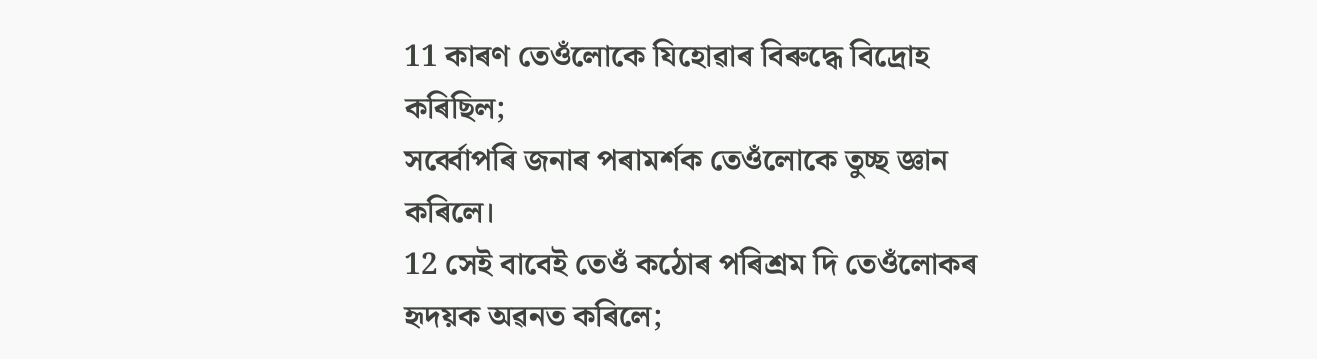11 কাৰণ তেওঁলোকে যিহোৱাৰ বিৰুদ্ধে বিদ্রোহ কৰিছিল;
সৰ্ব্বোপৰি জনাৰ পৰামৰ্শক তেওঁলোকে তুচ্ছ জ্ঞান কৰিলে।
12 সেই বাবেই তেওঁ কঠোৰ পৰিশ্ৰম দি তেওঁলোকৰ হৃদয়ক অৱনত কৰিলে;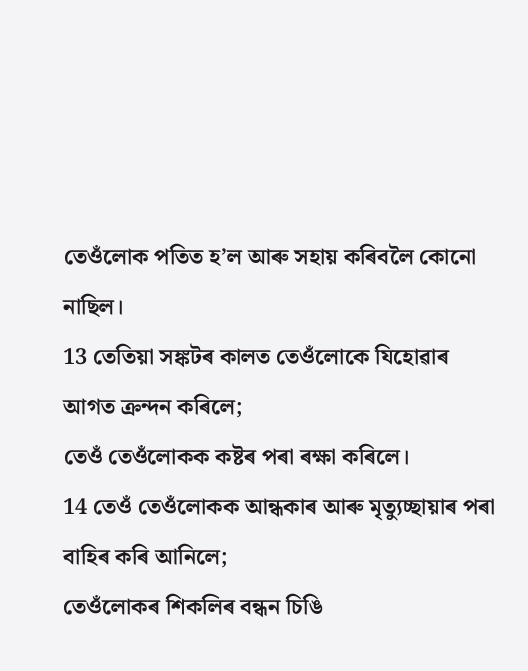তেওঁলোক পতিত হ’ল আৰু সহায় কৰিবলৈ কোনো নাছিল।
13 তেতিয়া সঙ্কটৰ কালত তেওঁলোকে যিহোৱাৰ আগত ক্রন্দন কৰিলে;
তেওঁ তেওঁলোকক কষ্টৰ পৰা ৰক্ষা কৰিলে।
14 তেওঁ তেওঁলোকক আন্ধকাৰ আৰু মৃত্যুচ্ছায়াৰ পৰা বাহিৰ কৰি আনিলে;
তেওঁলোকৰ শিকলিৰ বন্ধন চিঙি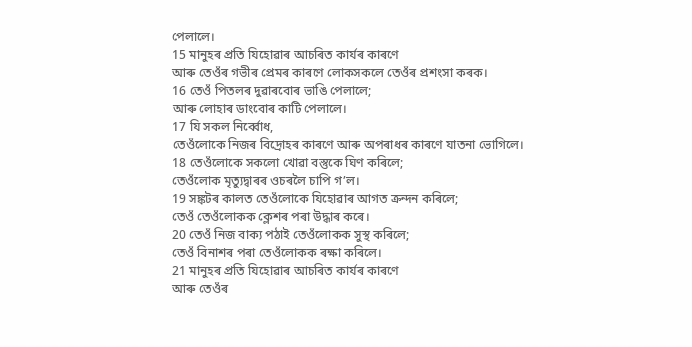পেলালে।
15 মানুহৰ প্রতি যিহোৱাৰ আচৰিত কার্যৰ কাৰণে
আৰু তেওঁৰ গভীৰ প্রেমৰ কাৰণে লোকসকলে তেওঁৰ প্ৰশংসা কৰক।
16 তেওঁ পিতলৰ দুৱাৰবোৰ ভাঙি পেলালে;
আৰু লোহাৰ ডাংবোৰ কাটি পেলালে।
17 যি সকল নিৰ্ব্বোধ,
তেওঁলোকে নিজৰ বিদ্রোহৰ কাৰণে আৰু অপৰাধৰ কাৰণে যাতনা ভোগিলে।
18 তেওঁলোকে সকলো খোৱা বস্তুকে ঘিণ কৰিলে;
তেওঁলোক মৃত্যুদ্বাৰৰ ওচৰলৈ চাপি গ’ল।
19 সঙ্কটৰ কালত তেওঁলোকে যিহোৱাৰ আগত ক্রন্দন কৰিলে;
তেওঁ তেওঁলোকক ক্লেশৰ পৰা উদ্ধাৰ কৰে।
20 তেওঁ নিজ বাক্য পঠাই তেওঁলোকক সুস্থ কৰিলে;
তেওঁ বিনাশৰ পৰা তেওঁলোকক ৰক্ষা কৰিলে।
21 মানুহৰ প্রতি যিহোৱাৰ আচৰিত কার্যৰ কাৰণে
আৰু তেওঁৰ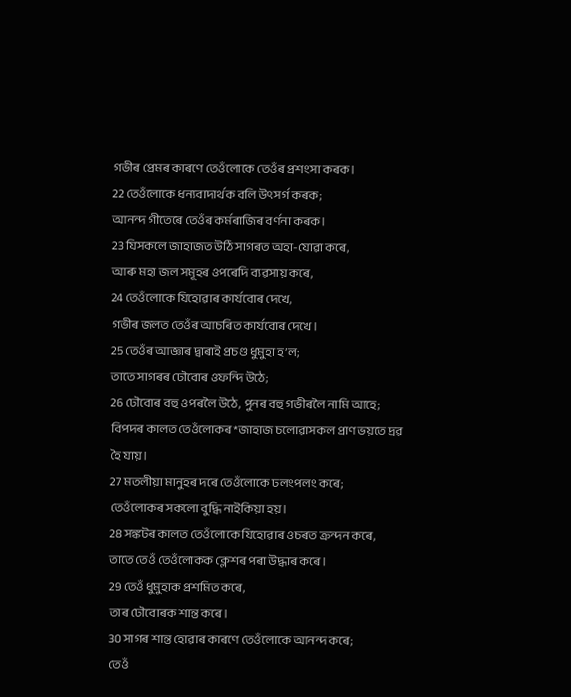গভীৰ প্রেমৰ কাৰণে তেওঁলোকে তেওঁৰ প্ৰশংসা কৰক।
22 তেওঁলোকে ধন্যবাদাৰ্থক বলি উৎসৰ্গ কৰক;
আনন্দ গীতেৰে তেওঁৰ কৰ্মৰাজিৰ বৰ্ণনা কৰক।
23 যিসকলে জাহাজত উঠি সাগৰত অহা-যোৱা কৰে,
আৰু মহা জল সমূহৰ ওপৰেদি ব্যৱসায় কৰে,
24 তেওঁলোকে যিহোৱাৰ কাৰ্যবোৰ দেখে,
গভীৰ জলত তেওঁৰ আচৰিত কার্যবোৰ দেখে।
25 তেওঁৰ আজ্ঞাৰ দ্বাৰাই প্ৰচণ্ড ধুমুহা হ’ল;
তাতে সাগৰৰ ঢৌবোৰ ওফন্দি উঠে;
26 ঢৌবোৰ বহু ওপৰলৈ উঠে, পুনৰ বহু গভীৰলৈ নামি আহে;
বিপদৰ কালত তেওঁলোকৰ*জাহাজ চলোৱাসকল প্ৰাণ ভয়তে দ্ৰৱ হৈ যায়।
27 মতলীয়া মানুহৰ দৰে তেওঁলোকে ঢলংপলং কৰে;
তেওঁলোকৰ সকলো বুদ্ধি নাইকিয়া হয়।
28 সঙ্কটৰ কালত তেওঁলোকে যিহোৱাৰ ওচৰত ক্রন্দন কৰে,
তাতে তেওঁ তেওঁলোকক ক্লেশৰ পৰা উদ্ধাৰ কৰে।
29 তেওঁ ধুমুহাক প্রশমিত কৰে,
তাৰ ঢৌবোৰক শান্ত কৰে।
30 সাগৰ শান্ত হোৱাৰ কাৰণে তেওঁলোকে আনন্দ কৰে;
তেওঁ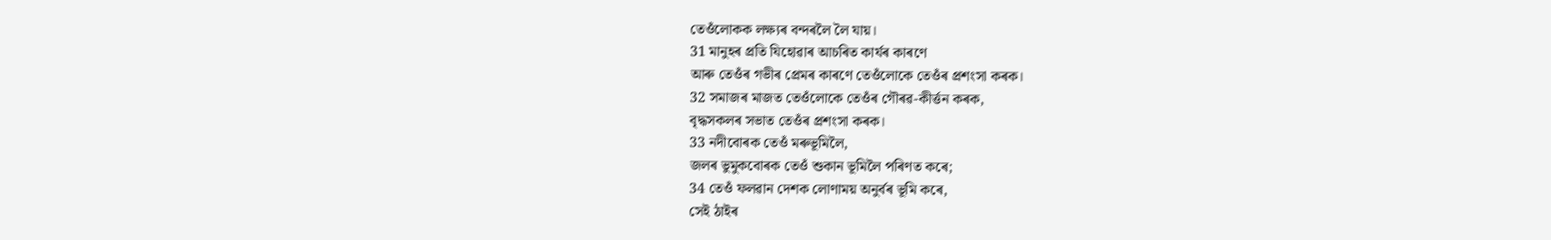তেওঁলোকক লক্ষ্যৰ বন্দৰলৈ লৈ যায়।
31 মানুহৰ প্রতি যিহোৱাৰ আচৰিত কার্যৰ কাৰণে
আৰু তেওঁৰ গভীৰ প্রেমৰ কাৰণে তেওঁলোকে তেওঁৰ প্ৰশংসা কৰক।
32 সমাজৰ মাজত তেওঁলোকে তেওঁৰ গৌৰৱ-কীৰ্ত্তন কৰক,
বৃদ্ধসকলৰ সভাত তেওঁৰ প্ৰশংসা কৰক।
33 নদীবোৰক তেওঁ মৰুভূমিলৈ,
জলৰ ভুমুকবোৰক তেওঁ শুকান ভূমিলৈ পৰিণত কৰে;
34 তেওঁ ফলৱান দেশক লোণাময় অনুর্বৰ ভূমি কৰে,
সেই ঠাইৰ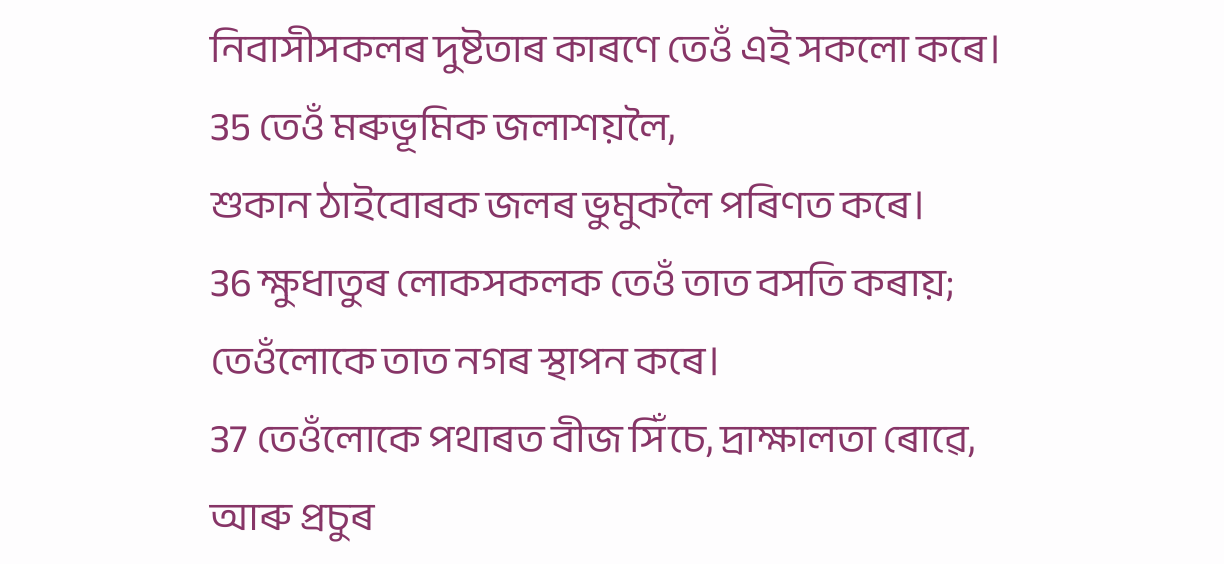নিবাসীসকলৰ দুষ্টতাৰ কাৰণে তেওঁ এই সকলো কৰে।
35 তেওঁ মৰুভূমিক জলাশয়লৈ,
শুকান ঠাইবোৰক জলৰ ভুমুকলৈ পৰিণত কৰে।
36 ক্ষুধাতুৰ লোকসকলক তেওঁ তাত বসতি কৰায়;
তেওঁলোকে তাত নগৰ স্থাপন কৰে।
37 তেওঁলোকে পথাৰত বীজ সিঁচে, দ্ৰাক্ষালতা ৰোৱে,
আৰু প্রচুৰ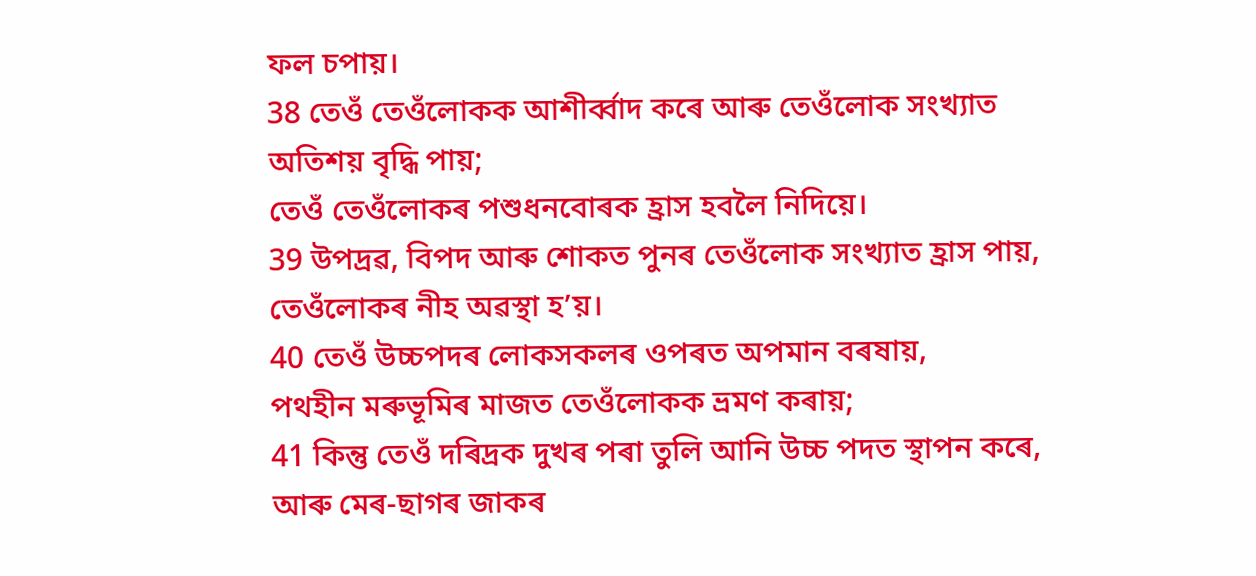ফল চপায়।
38 তেওঁ তেওঁলোকক আশীৰ্ব্বাদ কৰে আৰু তেওঁলোক সংখ্যাত অতিশয় বৃদ্ধি পায়;
তেওঁ তেওঁলোকৰ পশুধনবোৰক হ্রাস হবলৈ নিদিয়ে।
39 উপদ্ৰৱ, বিপদ আৰু শোকত পুনৰ তেওঁলোক সংখ্যাত হ্রাস পায়,
তেওঁলোকৰ নীহ অৱস্থা হ’য়।
40 তেওঁ উচ্চপদৰ লোকসকলৰ ওপৰত অপমান বৰষায়,
পথহীন মৰুভূমিৰ মাজত তেওঁলোকক ভ্ৰমণ কৰায়;
41 কিন্তু তেওঁ দৰিদ্ৰক দুখৰ পৰা তুলি আনি উচ্চ পদত স্থাপন কৰে,
আৰু মেৰ-ছাগৰ জাকৰ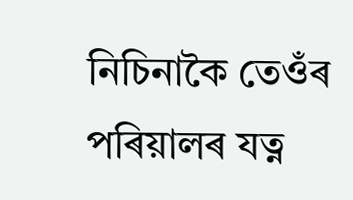নিচিনাকৈ তেওঁৰ পৰিয়ালৰ যত্ন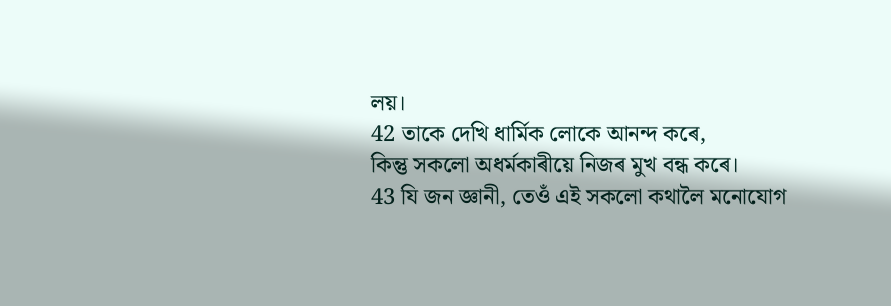লয়।
42 তাকে দেখি ধাৰ্মিক লোকে আনন্দ কৰে,
কিন্তু সকলো অধৰ্মকাৰীয়ে নিজৰ মুখ বন্ধ কৰে।
43 যি জন জ্ঞানী, তেওঁ এই সকলো কথালৈ মনোযোগ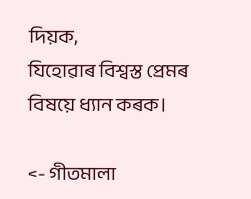দিয়ক,
যিহোৱাৰ বিশ্বস্ত প্রেমৰ বিষয়ে ধ্যান কৰক।

<- গীতমালা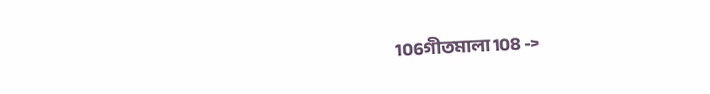106গীতমালা 108 ->